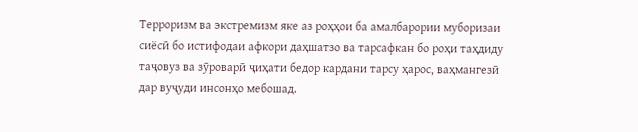Терроризм ва экстремизм яке аз роҳҳои ба амалбарории муборизаи сиёсӣ бо истифодаи афкори даҳшатзо ва тарсафкан бо роҳи таҳдиду таҷовуз ва зӯроварӣ ҷиҳати бедор кардани тарсу ҳарос, ваҳмангезӣ дар вуҷуди инсонҳо мебошад.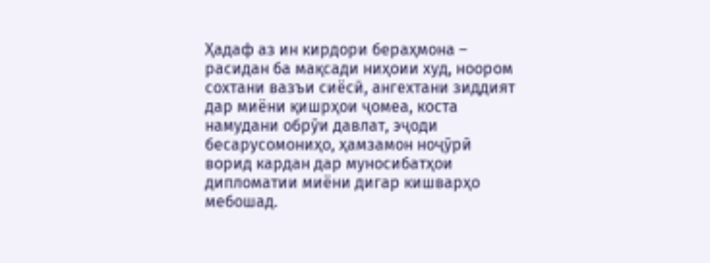Ҳадаф аз ин кирдори бераҳмона – расидан ба мақсади ниҳоии худ, ноором сохтани вазъи сиёсӣ, ангехтани зиддият дар миёни қишрҳои ҷомеа, коста намудани обрӯи давлат, эҷоди бесарусомониҳо, ҳамзамон ноҷӯрӣ ворид кардан дар муносибатҳои дипломатии миёни дигар кишварҳо мебошад.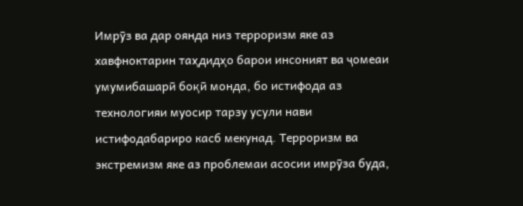Имрӯз ва дар оянда низ терроризм яке аз хавфноктарин таҳдидҳо барои инсоният ва ҷомеаи умумибашарӣ боқӣ монда, бо истифода аз технологияи муосир тарзу усули нави истифодабариро касб мекунад. Терроризм ва экстремизм яке аз проблемаи асосии имрӯза буда,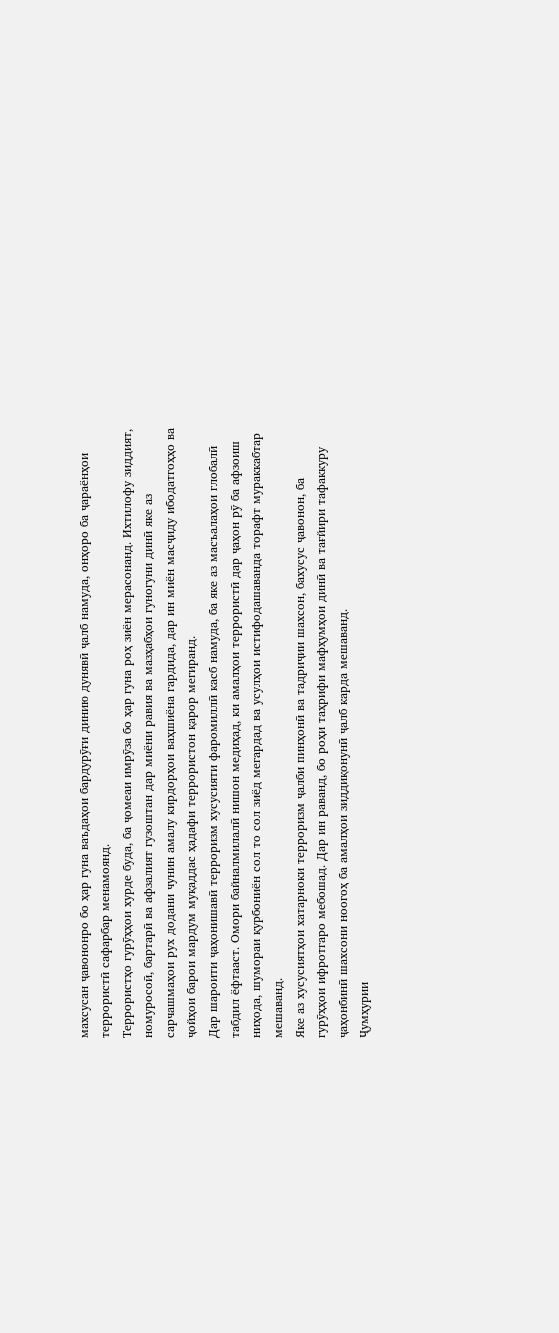махсусан ҷавононро бо ҳар гуна ваъдаҳои бардурӯғи динию дунявӣ ҷалб намуда, онҳоро ба ҷараёнҳои террористӣ сафарбар менамоянд.
Террористҳо гурӯҳҳои хурде буда, ба ҷомеаи имрӯза бо ҳар гуна роҳ зиён мерасонанд. Ихтилофу зиддият, номуросоӣ, бартарӣ ва афзалият гузоштан дар миёни равия ва мазҳабҳои гуногуни динӣ яке аз сарчашмаҳои рух додани чунин амалу кирдорҳои ваҳшиёна гардида, дар ин миён масҷиду ибодатгоҳҳо ва ҷойҳои барои мардум муқаддас ҳадафи террористон қарор мегиранд.
Дар шароити ҷаҳонишавӣ терроризм хусусияти фаромиллӣ касб намуда, ба яке аз масъалаҳои глобалӣ табдил ёфтааст. Омори байналмилалӣ нишон медиҳад, ки амалҳои террористӣ дар ҷаҳон рӯ ба афзоиш ниҳода, шумораи қурбониён сол то сол зиёд мегардад ва усулҳои истифодашаванда торафт мураккабтар мешаванд.
Яке аз хусусиятҳои хатарноки терроризм ҷалби пинҳонӣ ва тадриҷии шахсон, бахусус ҷавонон, ба гурӯҳҳои ифротгаро мебошад. Дар ин раванд, бо роҳи таҳрифи мафҳумҳои динӣ ва тағйири тафаккуру ҷаҳонбинӣ шахсони ноогоҳ ба амалҳои зиддиқонунӣ ҷалб карда мешаванд.
Ҷумҳурии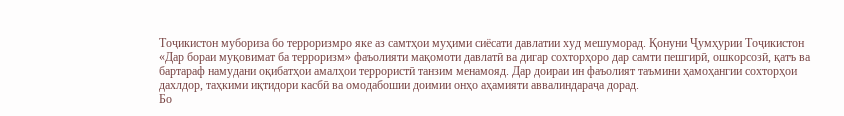Тоҷикистон мубориза бо терроризмро яке аз самтҳои муҳими сиёсати давлатии худ мешуморад. Қонуни Ҷумҳурии Тоҷикистон «Дар бораи муқовимат ба терроризм» фаъолияти мақомоти давлатӣ ва дигар сохторҳоро дар самти пешгирӣ, ошкорсозӣ, қатъ ва бартараф намудани оқибатҳои амалҳои террористӣ танзим менамояд. Дар доираи ин фаъолият таъмини ҳамоҳангии сохторҳои дахлдор, таҳкими иқтидори касбӣ ва омодабошии доимии онҳо аҳамияти аввалиндараҷа дорад.
Бо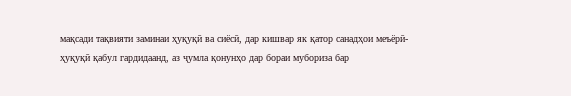мақсади тақвияти заминаи ҳуқуқӣ ва сиёсӣ, дар кишвар як қатор санадҳои меъёрӣ-ҳуқуқӣ қабул гардидаанд, аз ҷумла қонунҳо дар бораи мубориза бар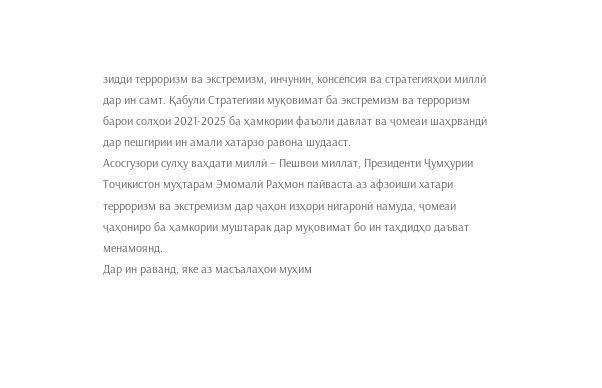зидди терроризм ва экстремизм, инчунин, консепсия ва стратегияҳои миллӣ дар ин самт. Қабули Стратегияи муқовимат ба экстремизм ва терроризм барои солҳои 2021-2025 ба ҳамкории фаъоли давлат ва ҷомеаи шаҳрвандӣ дар пешгирии ин амали хатарзо равона шудааст.
Асосгузори сулҳу ваҳдати миллӣ – Пешвои миллат, Президенти Ҷумҳурии Тоҷикистон муҳтарам Эмомалӣ Раҳмон пайваста аз афзоиши хатари терроризм ва экстремизм дар ҷаҳон изҳори нигаронӣ намуда, ҷомеаи ҷаҳониро ба ҳамкории муштарак дар муқовимат бо ин таҳдидҳо даъват менамоянд.
Дар ин раванд, яке аз масъалаҳои муҳим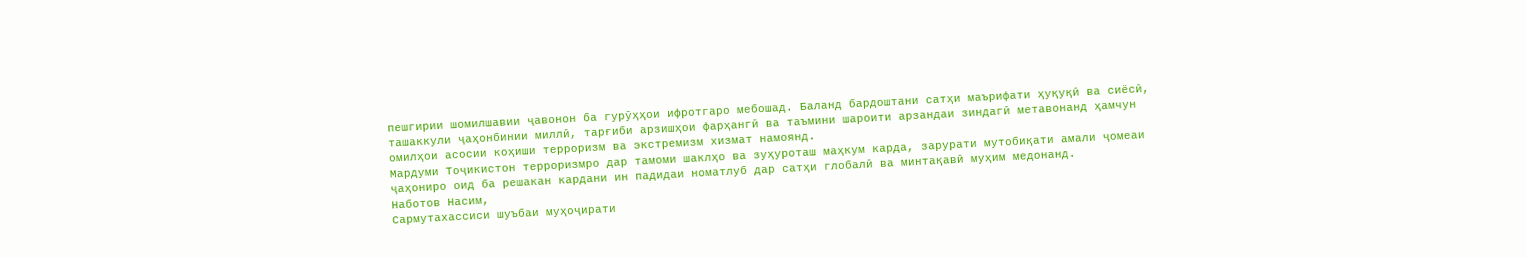пешгирии шомилшавии ҷавонон ба гурӯҳҳои ифротгаро мебошад. Баланд бардоштани сатҳи маърифати ҳуқуқӣ ва сиёсӣ, ташаккули ҷаҳонбинии миллӣ, тарғиби арзишҳои фарҳангӣ ва таъмини шароити арзандаи зиндагӣ метавонанд ҳамчун омилҳои асосии коҳиши терроризм ва экстремизм хизмат намоянд.
Мардуми Тоҷикистон терроризмро дар тамоми шаклҳо ва зуҳуроташ маҳкум карда, зарурати мутобиқати амали ҷомеаи ҷаҳониро оид ба решакан кардани ин падидаи номатлуб дар сатҳи глобалӣ ва минтақавӣ муҳим медонанд.
Наботов Насим,
Сармутахассиси шуъбаи муҳоҷирати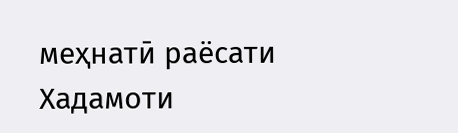меҳнатӣ раёсати Хадамоти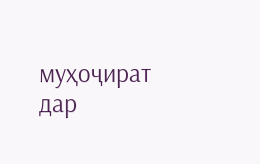муҳоҷират дар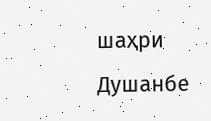шаҳри Душанбе